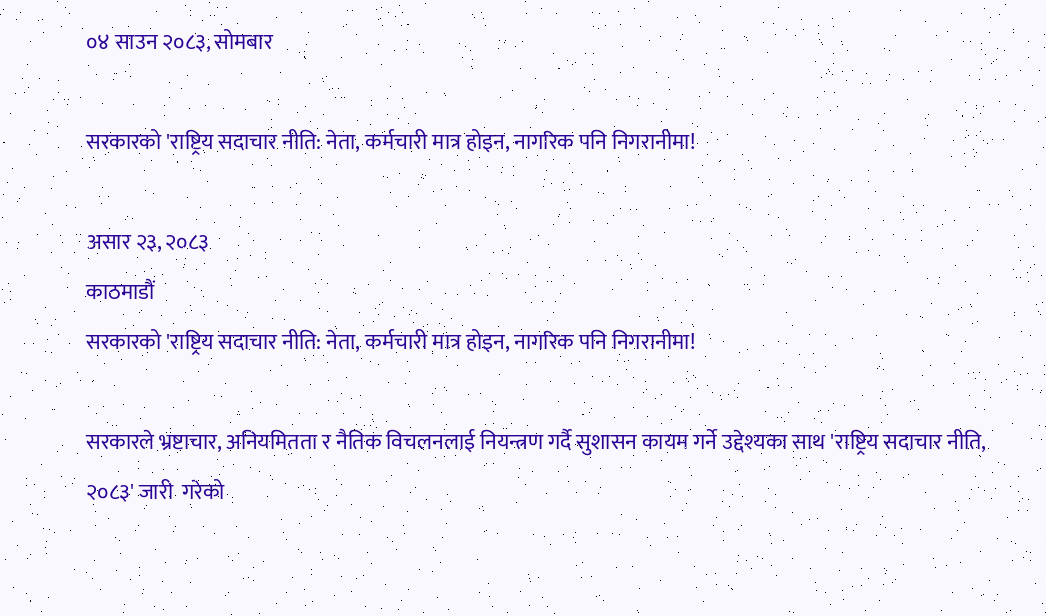०४ साउन २०८३, सोमबार

सरकारको 'राष्ट्रिय सदाचार नीति: नेता, कर्मचारी मात्र होइन, नागरिक पनि निगरानीमा!

असार २३, २०८३
काठमाडौं
सरकारको 'राष्ट्रिय सदाचार नीति: नेता, कर्मचारी मात्र होइन, नागरिक पनि निगरानीमा!

सरकारले भ्रष्टाचार, अनियमितता र नैतिक विचलनलाई नियन्त्रण गर्दै सुशासन कायम गर्ने उद्देश्यका साथ 'राष्ट्रिय सदाचार नीति, २०८३' जारी  गरेको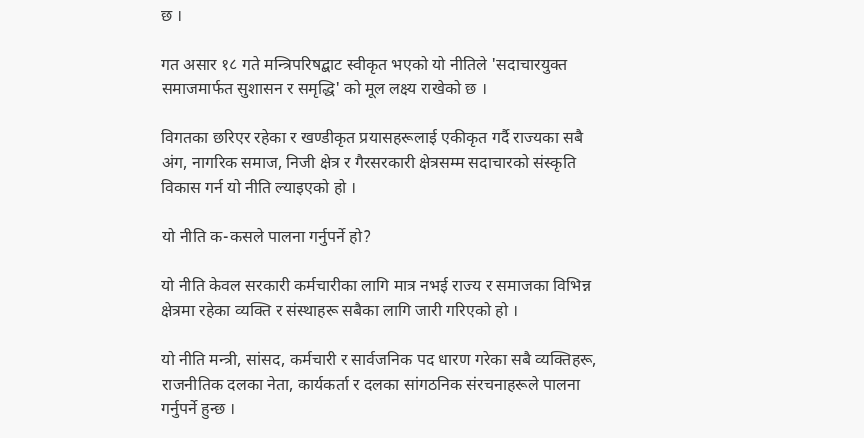छ ।

गत असार १८ गते मन्त्रिपरिषद्बाट स्वीकृत भएको यो नीतिले 'सदाचारयुक्त समाजमार्फत सुशासन र समृद्धि' को मूल लक्ष्य राखेको छ ।

विगतका छरिएर रहेका र खण्डीकृत प्रयासहरूलाई एकीकृत गर्दै राज्यका सबै अंग, नागरिक समाज, निजी क्षेत्र र गैरसरकारी क्षेत्रसम्म सदाचारको संस्कृति विकास गर्न यो नीति ल्याइएको हो ।

यो नीति क-कसले पालना गर्नुपर्ने हो?

यो नीति केवल सरकारी कर्मचारीका लागि मात्र नभई राज्य र समाजका विभिन्न क्षेत्रमा रहेका व्यक्ति र संस्थाहरू सबैका लागि जारी गरिएको हो ।

यो नीति मन्त्री, सांसद, कर्मचारी र सार्वजनिक पद धारण गरेका सबै व्यक्तिहरू, राजनीतिक दलका नेता, कार्यकर्ता र दलका सांगठनिक संरचनाहरूले पालना गर्नुपर्ने हुन्छ ।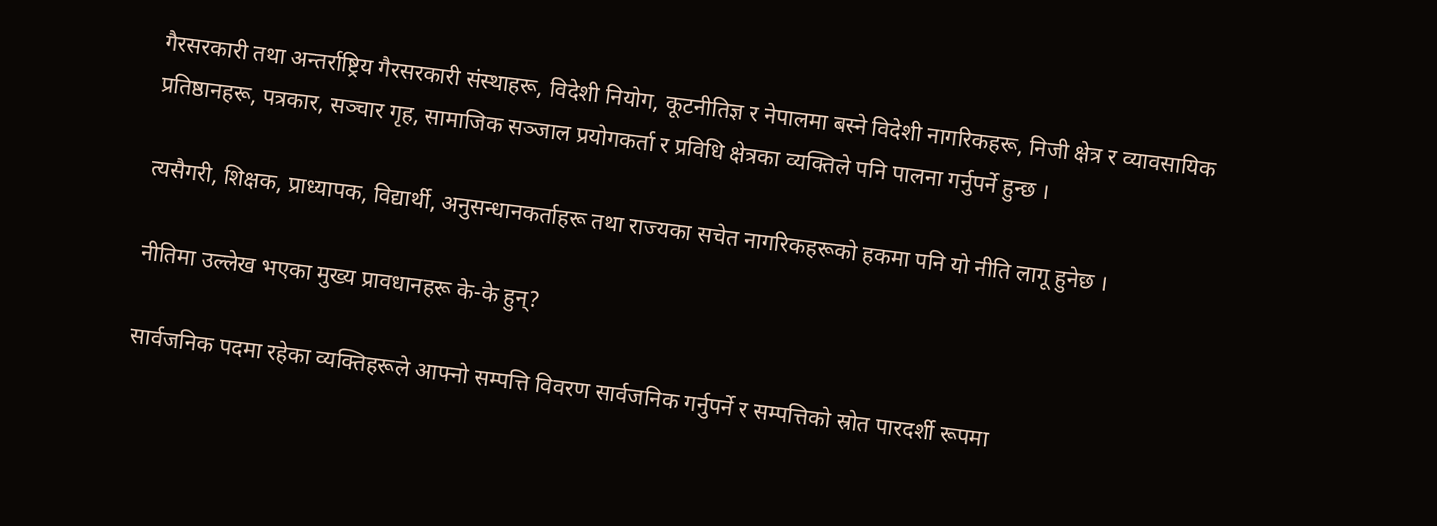गैरसरकारी तथा अन्तर्राष्ट्रिय गैरसरकारी संस्थाहरू, विदेशी नियोग, कूटनीतिज्ञ र नेपालमा बस्ने विदेशी नागरिकहरू, निजी क्षेत्र र व्यावसायिक प्रतिष्ठानहरू, पत्रकार, सञ्चार गृह, सामाजिक सञ्जाल प्रयोगकर्ता र प्रविधि क्षेत्रका व्यक्तिले पनि पालना गर्नुपर्ने हुन्छ ।

त्यसैगरी, शिक्षक, प्राध्यापक, विद्यार्थी, अनुसन्धानकर्ताहरू तथा राज्यका सचेत नागरिकहरूको हकमा पनि यो नीति लागू हुनेछ ।

नीतिमा उल्लेख भएका मुख्य प्रावधानहरू के-के हुन्?

सार्वजनिक पदमा रहेका व्यक्तिहरूले आफ्नो सम्पत्ति विवरण सार्वजनिक गर्नुपर्ने र सम्पत्तिको स्रोत पारदर्शी रूपमा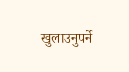खुलाउनुपर्ने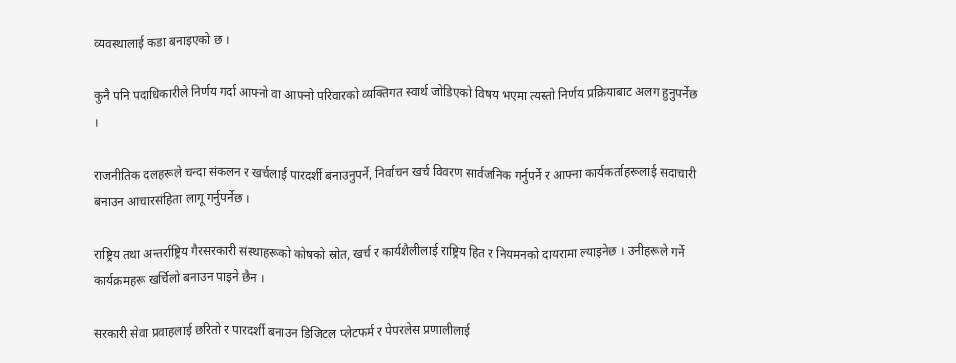व्यवस्थालाई कडा बनाइएको छ ।

कुनै पनि पदाधिकारीले निर्णय गर्दा आफ्नो वा आफ्नो परिवारको व्यक्तिगत स्वार्थ जोडिएको विषय भएमा त्यस्तो निर्णय प्रक्रियाबाट अलग हुनुपर्नेछ ।

राजनीतिक दलहरूले चन्दा संकलन र खर्चलाई पारदर्शी बनाउनुपर्ने, निर्वाचन खर्च विवरण सार्वजनिक गर्नुपर्ने र आफ्ना कार्यकर्ताहरूलाई सदाचारी बनाउन आचारसंहिता लागू गर्नुपर्नेछ ।

राष्ट्रिय तथा अन्तर्राष्ट्रिय गैरसरकारी संस्थाहरूको कोषको स्रोत, खर्च र कार्यशैलीलाई राष्ट्रिय हित र नियमनको दायरामा ल्याइनेछ । उनीहरूले गर्ने कार्यक्रमहरू खर्चिलो बनाउन पाइने छैन ।

सरकारी सेवा प्रवाहलाई छरितो र पारदर्शी बनाउन डिजिटल प्लेटफर्म र पेपरलेस प्रणालीलाई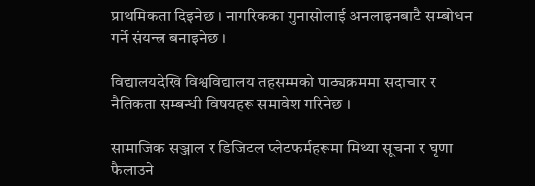प्राथमिकता दिइनेछ । नागरिकका गुनासोलाई अनलाइनबाटै सम्बोधन गर्ने संयन्त्र बनाइनेछ ।

विद्यालयदेखि विश्वविद्यालय तहसम्मको पाठ्यक्रममा सदाचार र नैतिकता सम्बन्धी विषयहरू समावेश गरिनेछ ।

सामाजिक सञ्जाल र डिजिटल प्लेटफर्महरूमा मिथ्या सूचना र घृणा फैलाउने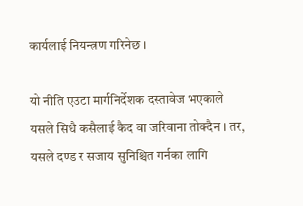कार्यलाई नियन्त्रण गरिनेछ ।

यो नीति एउटा मार्गनिर्देशक दस्तावेज भएकाले यसले सिधै कसैलाई कैद वा जरिवाना तोक्दैन । तर, यसले दण्ड र सजाय सुनिश्चित गर्नका लागि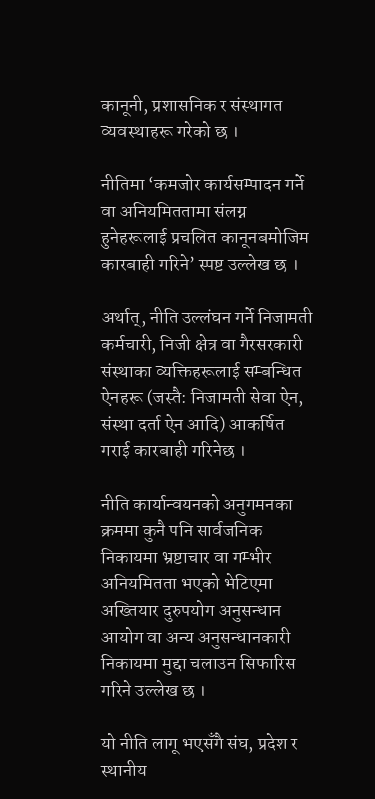कानूनी, प्रशासनिक र संस्थागत व्यवस्थाहरू गरेको छ ।

नीतिमा ‘कमजोर कार्यसम्पादन गर्ने वा अनियमिततामा संलग्न हुनेहरूलाई प्रचलित कानूनबमोजिम कारबाही गरिने’ स्पष्ट उल्लेख छ ।

अर्थात्, नीति उल्लंघन गर्ने निजामती कर्मचारी, निजी क्षेत्र वा गैरसरकारी संस्थाका व्यक्तिहरूलाई सम्बन्धित ऐनहरू (जस्तै: निजामती सेवा ऐन, संस्था दर्ता ऐन आदि) आकर्षित गराई कारबाही गरिनेछ ।

नीति कार्यान्वयनको अनुगमनका क्रममा कुनै पनि सार्वजनिक निकायमा भ्रष्टाचार वा गम्भीर अनियमितता भएको भेटिएमा अख्तियार दुरुपयोग अनुसन्धान आयोग वा अन्य अनुसन्धानकारी निकायमा मुद्दा चलाउन सिफारिस गरिने उल्लेख छ ।

यो नीति लागू भएसँगै संघ, प्रदेश र स्थानीय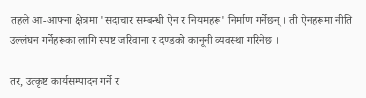तहले आ-आफ्ना क्षेत्रमा 'सदाचार सम्बन्धी ऐन र नियमहरू' निर्माण गर्नेछन् । ती ऐनहरूमा नीति उल्लंघन गर्नेहरूका लागि स्पष्ट जरिवाना र दण्डको कानूनी व्यवस्था गरिनेछ ।

तर, उत्कृष्ट कार्यसम्पादन गर्ने र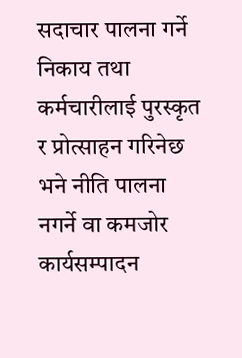सदाचार पालना गर्ने निकाय तथा कर्मचारीलाई पुरस्कृत र प्रोत्साहन गरिनेछ भने नीति पालना नगर्ने वा कमजोर कार्यसम्पादन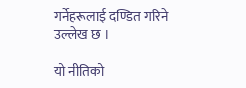गर्नेहरूलाई दण्डित गरिने उल्लेख छ ।

यो नीतिको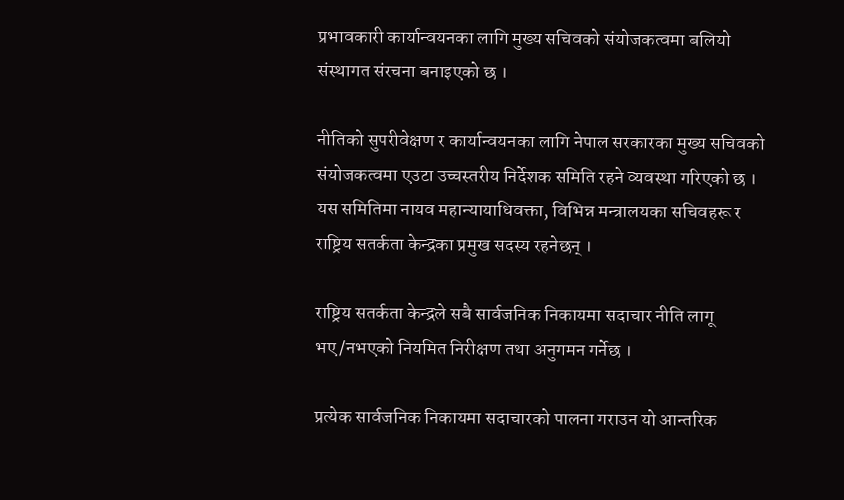प्रभावकारी कार्यान्वयनका लागि मुख्य सचिवको संयोजकत्वमा बलियो संस्थागत संरचना बनाइएको छ ।

नीतिको सुपरीवेक्षण र कार्यान्वयनका लागि नेपाल सरकारका मुख्य सचिवको संयोजकत्वमा एउटा उच्चस्तरीय निर्देशक समिति रहने व्यवस्था गरिएको छ । यस समितिमा नायव महान्यायाधिवक्ता, विभिन्न मन्त्रालयका सचिवहरू र राष्ट्रिय सतर्कता केन्द्रका प्रमुख सदस्य रहनेछन् ।

राष्ट्रिय सतर्कता केन्द्रले सबै सार्वजनिक निकायमा सदाचार नीति लागू भए/नभएको नियमित निरीक्षण तथा अनुगमन गर्नेछ ।

प्रत्येक सार्वजनिक निकायमा सदाचारको पालना गराउन यो आन्तरिक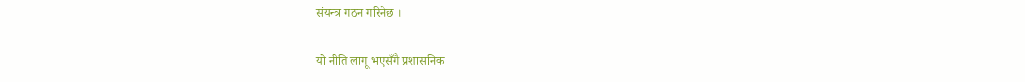संयन्त्र गठन गरिनेछ ।

यो नीति लागू भएसँगै प्रशासनिक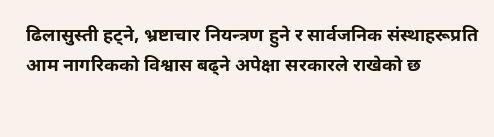ढिलासुस्ती हट्ने, भ्रष्टाचार नियन्त्रण हुने र सार्वजनिक संस्थाहरूप्रति आम नागरिकको विश्वास बढ्ने अपेक्षा सरकारले राखेको छ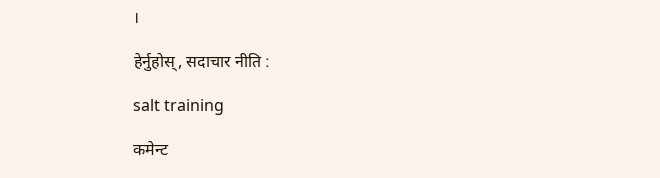।

हेर्नुहोस्, सदाचार नीति :

salt training

कमेन्ट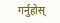गर्नुहोस्